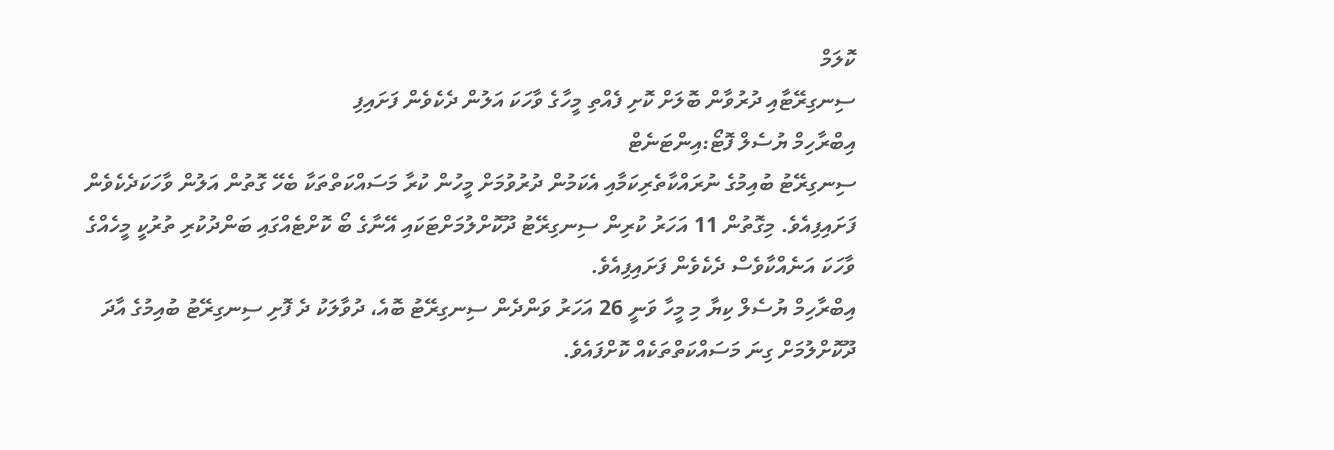ކޮލަމް
ސިނގިރޭޓާއި ދުރުވާން ބޮލަށް ކޮށި ފެއްތި މީހާގެ ވާހަކަ އަލުން ދެކެވެން ފަށައިފި
އިބްރާހިމް ޔުސެލް ފޮޓޯ:އިންޓަނެޓް
ސިނގިރޭޓު ބުއިމުގެ ނުރައްކާތެރިކަމާއި އެކަމުން ދުރުވުމަށް މީހުން ކުރާ މަސައްކަތްތަކާ ބެހޭ ގޮތުން އަލުން ވާހަކަދެކެވެން ފަށައިފިއެވެ. މިގޮތުން 11 އަހަރު ކުރިން ސިނގިރޭޓު ދޫކޮށްލުމަށްޓަކައި އޭނާގެ ބޯ ކޮށްޓެއްގައި ބަންދުކުރި ތުރުކީ މީހެއްގެ ވާހަކަ އަނެއްކާވެސް ދެކެވެން ފަށައިފިއެވެ.
އިބްރާހިމް ޔުސެލް ކިޔާ މި މީހާ ވަނީ 26 އަހަރު ވަންދެން ސިނގިރޭޓު ބޮއެ، ދުވާލަކު ދެ ފޮށި ސިނގިރޭޓު ބުއިމުގެ އާދަ ދޫކޮށްލުމަށް ގިނަ މަސައްކަތްތަކެއް ކޮށްފައެވެ.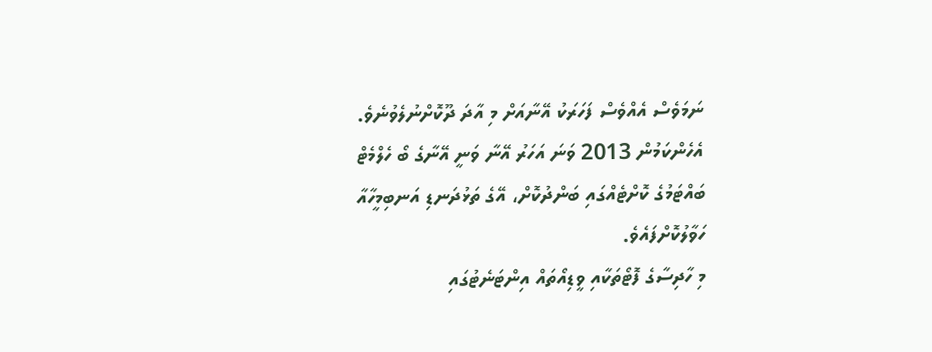ނަމަވެސް އެއްވެސް ފަހަރަކު އޭނާއަށް މި އާދަ ދޫކޮށްނުލެވުނެވެ. އެހެންކަމުން 2013 ވަނަ އަހަރު އޭނާ ވަނީ އޭނާގެ ބޯ ހެލްމެޓް ބައްޓަމުގެ ކޮށްޓެއްގައި ބަންދުކޮށް، އޭގެ ތަޅުދަނޑި އަނބިމީހާއާ ހަވާލުކޮށްފައެވެ.
މި ހާދިސާގެ ފޮޓޯތަކާއި ވީޑިއޯތައް އިންޓަނެޓުގައި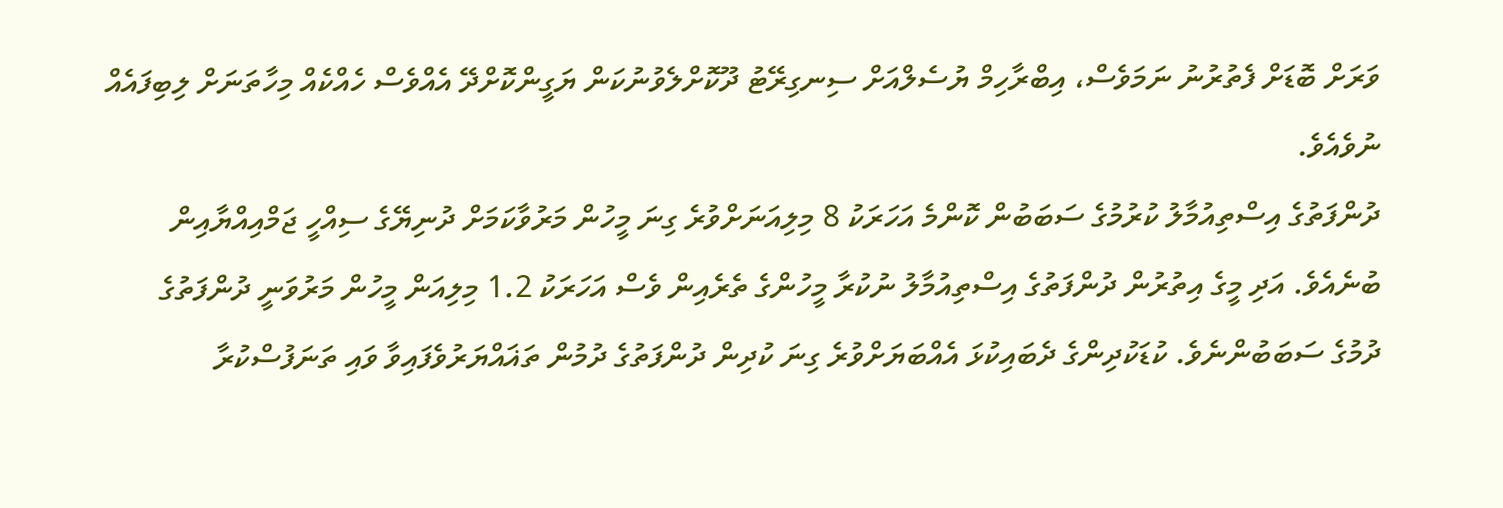ވަރަށް ބޮޑަށް ފެތުރުނު ނަމަވެސް، އިބްރާހިމް ޔުސެލްއަށް ސިނގިރޭޓު ދޫކޮށްލެވުނުކަން ޔަގީންކޮށްދޭ އެއްވެސް ހެއްކެއް މިހާތަނަށް ލިބިފައެއް ނުވެއެވެ.
ދުންފަތުގެ އިސްތިއުމާލު ކުރުމުގެ ސަބަބުން ކޮންމެ އަހަރަކު 8 މިލިއަނަށްވުރެ ގިނަ މީހުން މަރުވާކަމަށް ދުނިޔޭގެ ސިއްހީ ޖަމްއިއްޔާއިން ބުނެއެވެ. އަދި މީގެ އިތުރުން ދުންފަތުގެ އިސްތިއުމާލު ނުކުރާ މީހުންގެ ތެރެއިން ވެސް އަހަރަކު 1.2 މިލިއަން މީހުން މަރުވަނީ ދުންފަތުގެ ދުމުގެ ސަބަބުންނެވެ. ކުޑަކުދިންގެ ދެބައިކުޅަ އެއްބަޔަށްވުރެ ގިނަ ކުދިން ދުންފަތުގެ ދުމުން ތަޣައްޔަރުވެފައިވާ ވައި ތަނަފުސްކުރާ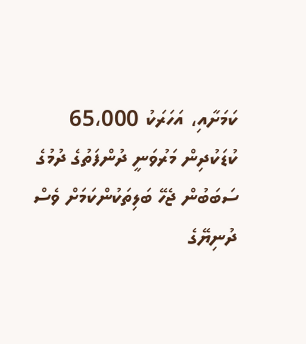ކަމަށާއި، އަހަރަކު 65،000 ކުޑަކުދިން މަރުވަނީ ދުންފަތުގެ ދުމުގެ ސަބަބުން ޖެހޭ ބަލިތަކުންކަމަށް ވެސް ދުނިޔޭގެ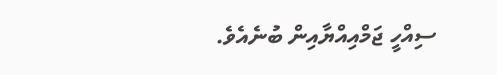ސިއްހީ ޖަމްއިއްޔާއިން ބުނެއެވެ.